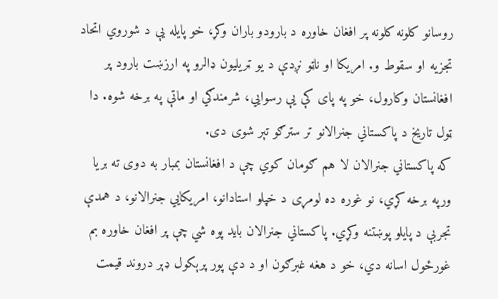روسانو کلونه کلونه پر افغان خاوره د بارودو باران وکړ، خو پایله یې د شوروي اتحاد تجزیه او سقوط و. امریکا او ناټو نږدې د یو ټریلیون ډالرو په ارزښت بارود پر افغانستان وکارول، خو په پای کې یې رسوایي، شرمندګي او ماتې په برخه شوه. دا ټول تاریخ د پاکستاني جنرالانو تر سترګو تېر شوی دی.
که پاکستاني جنرالان لا هم ګومان کوي چې د افغانستان بمبار به دوی ته بریا ورپه برخه کړي، نو غوره ده لومړی د خپلو استادانو، امریکایي جنرالانو، د همدې تجربې د پایلو پوښتنه وکړي. پاکستاني جنرالان باید پوه شي چې پر افغان خاوره بم غورځول اسانه دي، خو د هغه غبرګون او د دې پور پرېکول ډېر دروند قیمت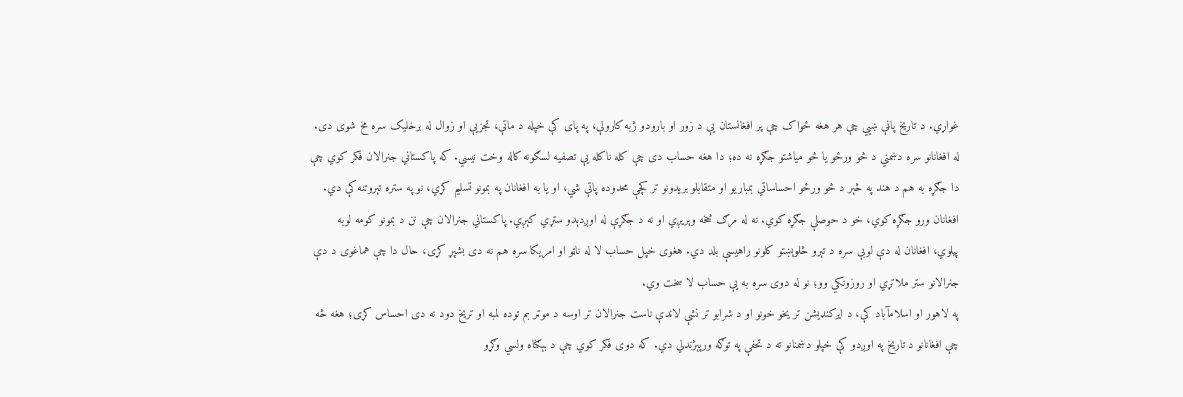غواړي. د تاریخ پاڼې ښيي چې هر هغه ځواک چې پر افغانستان یې د زور او بارودو ژبه کارولې، په پای کې خپله د ماتې، تجزیې او زوال له برخلیک سره مخ شوی دی.
له افغانانو سره دښمني د څو ورځو یا څو میاشتو جګړه نه ده؛ دا هغه حساب دی چې کله ناکله یې تصفیه لسګونه کاله وخت نیسي. که پاکستاني جنرالان فکر کوي چې دا جګړه به هم د هند په څېر د څو ورځو احساساتي بمباریو او متقابلو بریدونو تر کچې محدوده پاتې شي، او یا به افغانان په بمونو تسلیم کړي، نو په ستره تېروتنه کې دي.
افغانان ورو جګړه کوي، خو د حوصلې جګړه کوي. نه له مرګ څخه وېریږي او نه د جګړې له اوږدېدو ستړي کېږي. پاکستاني جنرالان چې نن د بمونو کومه لوبه پیلوي، افغانان له دې لوبې سره د تېرو څلوېښتو کلونو راهیسې بلد دي. هغوی خپل حساب لا له ناټو او امریکا سره هم نه دی بشپړ کړی، حال دا چې هماغوی د دې جنرالانو ستر ملاتړي او روزونکي وو؛ نو له دوی سره به یې حساب لا سخت وي.
په لاهور او اسلامآباد کې، د ایرکنډیشن تر یخو خونو او د شرابو تر نشې لاندې ناست جنرالان تر اوسه د موټر بم توده لمبه او تریخ دود نه دی احساس کړی؛ هغه څه چې افغانانو د تاریخ په اوږدو کې خپلو دښمنانو ته د تحفې په توګه ورپېژندلي دي. که دوی فکر کوي چې د بېګناه ولسي وګړو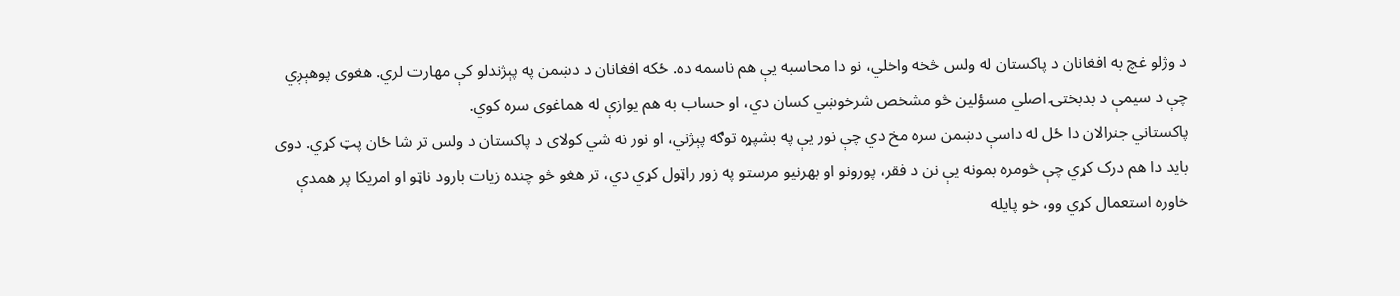د وژلو غچ به افغانان د پاکستان له ولس څخه واخلي، نو دا محاسبه یې هم ناسمه ده. ځکه افغانان د دښمن په پېژندلو کې مهارت لري. هغوی پوهېږي چې د سیمې د بدبختۍ اصلي مسؤلین څو مشخص شرخوښي کسان دي، او حساب به هم یوازې له هماغوی سره کوي.
پاکستاني جنرالان دا ځل له داسې دښمن سره مخ دي چې نور یې په بشپړه توګه پېژني، او نور نه شي کولای د پاکستان د ولس تر شا ځان پټ کړي. دوی باید دا هم درک کړي چې څومره بمونه یې نن د فقر، پورونو او بهرنیو مرستو په زور راټول کړي دي، تر هغو څو چنده زیات بارود ناټو او امریکا پر همدې خاوره استعمال کړي وو، خو پایله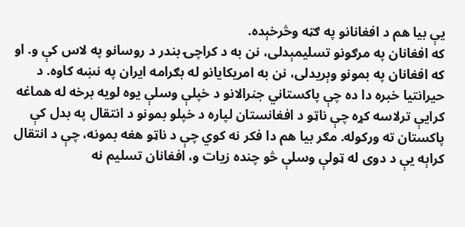یې بیا هم د افغانانو په ګټه وڅرخېده.
که افغانان په مرګونو تسلیمېدلی، نن به د کراچۍ بندر د روسانو په لاس کې و. او که افغانان په بمونو وېریدلی، نن به امریکایانو له بګرامه ایران په نښه کاوه. د حیرانتیا خبره دا ده چې پاکستاني جنرالانو د خپلې وسلې یوه لویه برخه له هماغه کرایې ترلاسه کړه چې ناټو د افغانستان لپاره د خپلو بمونو د انتقال په بدل کې پاکستان ته ورکوله. مګر بیا هم دا فکر نه کوي چې د ناټو هغه بمونه، چې د انتقال کراېه یې د دوی له ټولې وسلې څو چنده زیات و، افغانان تسلیم نه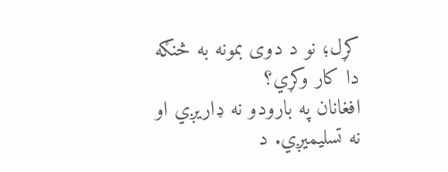کړل؛ نو د دوی بمونه به څنګه دا کار وکړي؟
افغانان په بارودو نه ډاریږي او نه تسلیمیږي. د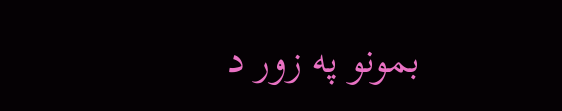بمونو په زور د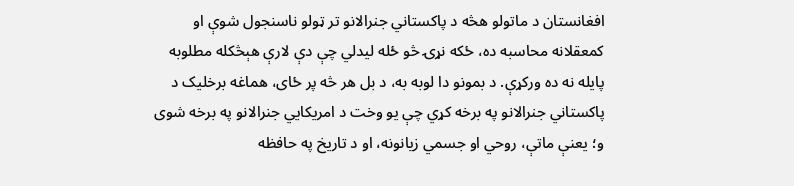افغانستان د ماتولو هڅه د پاکستاني جنرالانو تر ټولو ناسنجول شوې او کمعقلانه محاسبه ده، ځکه نړۍ څو ځله لیدلي چې دې لارې هېڅکله مطلوبه پایله نه ده ورکړې. د بمونو دا لوبه به، د بل هر څه پر ځای، هماغه برخلیک د پاکستاني جنرالانو په برخه کړي چې یو وخت د امریکایي جنرالانو په برخه شوی و؛ یعنې ماتې، روحي او جسمي زیانونه، او د تاریخ په حافظه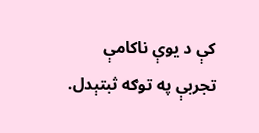کې د یوې ناکامې تجربې په توګه ثبتېدل.